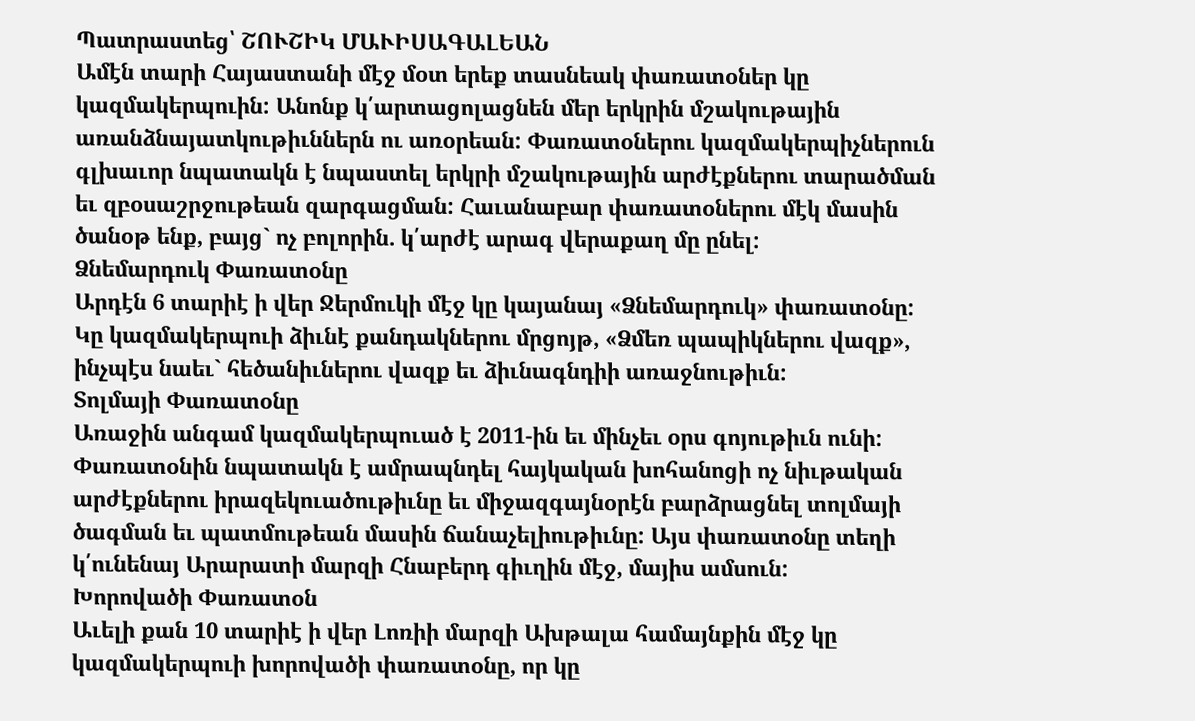Պատրաստեց՝ ՇՈՒՇԻԿ ՄԱՒԻՍԱԳԱԼԵԱՆ
Ամէն տարի Հայաստանի մէջ մօտ երեք տասնեակ փառատօներ կը կազմակերպուին: Անոնք կ՛արտացոլացնեն մեր երկրին մշակութային առանձնայատկութիւններն ու առօրեան: Փառատօներու կազմակերպիչներուն գլխաւոր նպատակն է նպաստել երկրի մշակութային արժէքներու տարածման եւ զբօսաշրջութեան զարգացման: Հաւանաբար փառատօներու մէկ մասին ծանօթ ենք, բայց` ոչ բոլորին. կ՛արժէ արագ վերաքաղ մը ընել:
Ձնեմարդուկ Փառատօնը
Արդէն 6 տարիէ ի վեր Ջերմուկի մէջ կը կայանայ «Ձնեմարդուկ» փառատօնը: Կը կազմակերպուի ձիւնէ քանդակներու մրցոյթ, «Ձմեռ պապիկներու վազք», ինչպէս նաեւ` հեծանիւներու վազք եւ ձիւնագնդիի առաջնութիւն:
Տոլմայի Փառատօնը
Առաջին անգամ կազմակերպուած է 2011-ին եւ մինչեւ օրս գոյութիւն ունի: Փառատօնին նպատակն է ամրապնդել հայկական խոհանոցի ոչ նիւթական արժէքներու իրազեկուածութիւնը եւ միջազգայնօրէն բարձրացնել տոլմայի ծագման եւ պատմութեան մասին ճանաչելիութիւնը: Այս փառատօնը տեղի կ՛ունենայ Արարատի մարզի Հնաբերդ գիւղին մէջ, մայիս ամսուն:
Խորովածի Փառատօն
Աւելի քան 10 տարիէ ի վեր Լոռիի մարզի Ախթալա համայնքին մէջ կը կազմակերպուի խորովածի փառատօնը, որ կը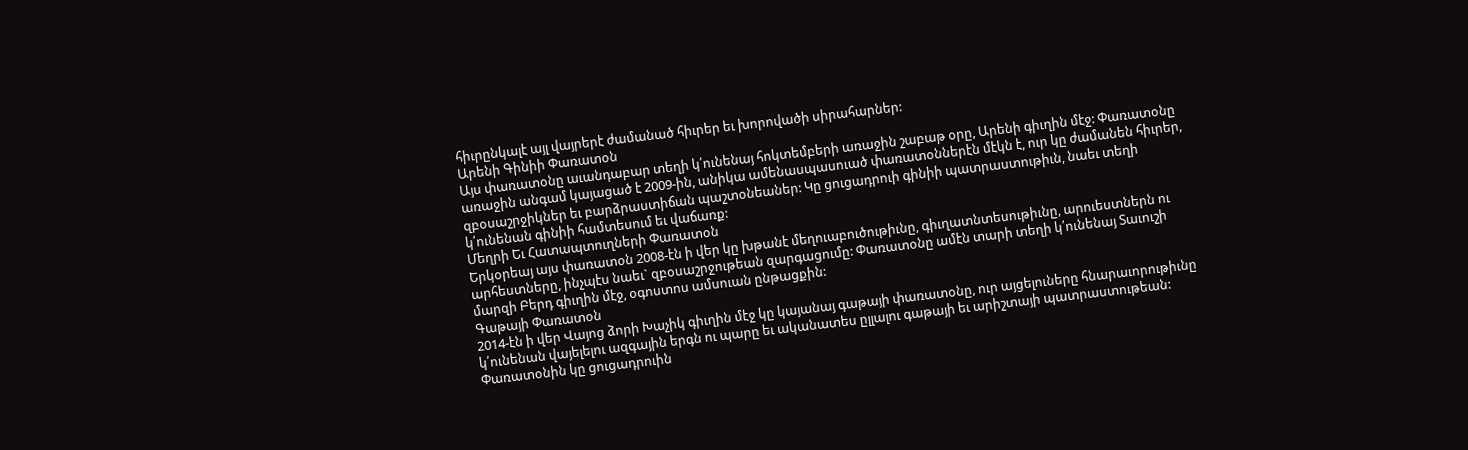հիւրընկալէ այլ վայրերէ ժամանած հիւրեր եւ խորովածի սիրահարներ:
Արենի Գինիի Փառատօն
Այս փառատօնը աւանդաբար տեղի կ՛ունենայ հոկտեմբերի առաջին շաբաթ օրը, Արենի գիւղին մէջ: Փառատօնը առաջին անգամ կայացած է 2009-ին, անիկա ամենասպասուած փառատօններէն մէկն է, ուր կը ժամանեն հիւրեր, զբօսաշրջիկներ եւ բարձրաստիճան պաշտօնեաներ: Կը ցուցադրուի գինիի պատրաստութիւն, նաեւ տեղի կ՛ունենան գինիի համտեսում եւ վաճառք:
Մեղրի Եւ Հատապտուղների Փառատօն
Երկօրեայ այս փառատօն 2008-էն ի վեր կը խթանէ մեղուաբուծութիւնը, գիւղատնտեսութիւնը, արուեստներն ու արհեստները, ինչպէս նաեւ` զբօսաշրջութեան զարգացումը: Փառատօնը ամէն տարի տեղի կ՛ունենայ Տաւուշի մարզի Բերդ գիւղին մէջ, օգոստոս ամսուան ընթացքին:
Գաթայի Փառատօն
2014-էն ի վեր Վայոց ձորի Խաչիկ գիւղին մէջ կը կայանայ գաթայի փառատօնը, ուր այցելուները հնարաւորութիւնը կ՛ունենան վայելելու ազգային երգն ու պարը եւ ականատես ըլլալու գաթայի եւ արիշտայի պատրաստութեան: Փառատօնին կը ցուցադրուին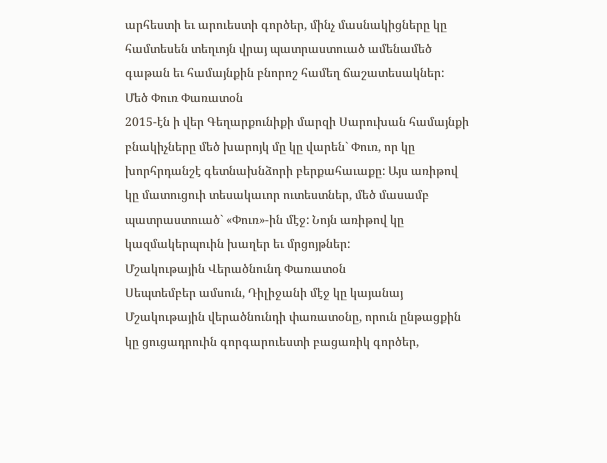արհեստի եւ արուեստի գործեր, մինչ մասնակիցները կը համտեսեն տեղւոյն վրայ պատրաստուած ամենամեծ գաթան եւ համայնքին բնորոշ համեղ ճաշատեսակներ:
Մեծ Փուռ Փառատօն
2015-էն ի վեր Գեղարքունիքի մարզի Սարուխան համայնքի բնակիչները մեծ խարոյկ մը կը վարեն` Փուռ, որ կը խորհրդանշէ գետնախնձորի բերքահաւաքը: Այս առիթով կը մատուցուի տեսակաւոր ուտեստներ, մեծ մասամբ պատրաստուած` «Փուռ»-ին մէջ: Նոյն առիթով կը կազմակերպուին խաղեր եւ մրցոյթներ:
Մշակութային Վերածնունդ Փառատօն
Սեպտեմբեր ամսուն, Դիլիջանի մէջ կը կայանայ Մշակութային վերածնունդի փառատօնը, որուն ընթացքին կը ցուցադրուին գորգարուեստի բացառիկ գործեր,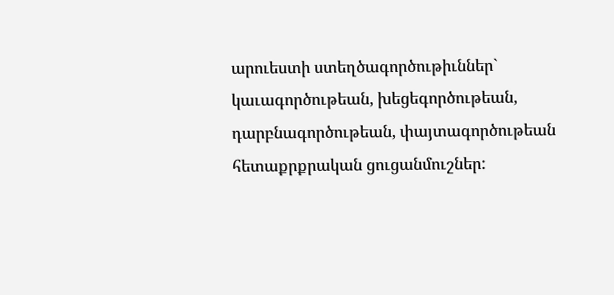արուեստի ստեղծագործութիւններ` կաւագործութեան, խեցեգործութեան, դարբնագործութեան, փայտագործութեան հետաքրքրական ցուցանմուշներ: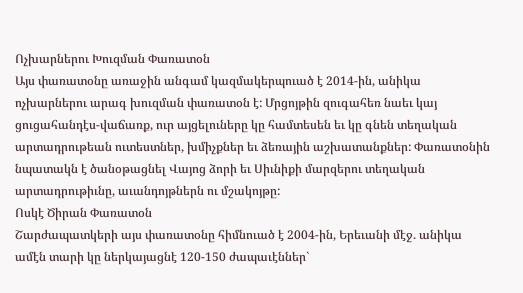Ոչխարներու Խուզման Փառատօն
Այս փառատօնը առաջին անգամ կազմակերպուած է 2014-ին, անիկա ոչխարներու արագ խուզման փառատօն է: Մրցոյթին զուգահեռ նաեւ կայ ցուցահանդէս-վաճառք, ուր այցելուները կը համտեսեն եւ կը գնեն տեղական արտադրութեան ուտեստներ, խմիչքներ եւ ձեռային աշխատանքներ: Փառատօնին նպատակն է ծանօթացնել Վայոց ձորի եւ Սիւնիքի մարզերու տեղական արտադրութիւնը, աւանդոյթներն ու մշակոյթը:
Ոսկէ Ծիրան Փառատօն
Շարժապատկերի այս փառատօնը հիմնուած է 2004-ին, Երեւանի մէջ. անիկա ամէն տարի կը ներկայացնէ 120-150 ժապաւէններ`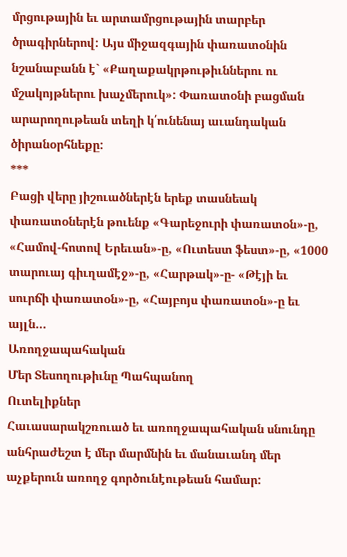մրցութային եւ արտամրցութային տարբեր ծրագիրներով: Այս միջազգային փառատօնին նշանաբանն է` «Քաղաքակրթութիւններու ու մշակոյթներու խաչմերուկ»: Փառատօնի բացման արարողութեան տեղի կ՛ունենայ աւանդական ծիրանօրհնեքը:
***
Բացի վերը յիշուածներէն երեք տասնեակ փառատօներէն թուենք «Գարեջուրի փառատօն»-ը, «Համով-հոտով Երեւան»-ը, «Ուտեստ ֆեստ»-ը, «1000 տարուայ գիւղամէջ»-ը, «Հարթակ»-ը- «Թէյի եւ սուրճի փառատօն»-ը, «Հայբոյս փառատօն»-ը եւ այլն…
Առողջապահական
Մեր Տեսողութիւնը Պահպանող
Ուտելիքներ
Հաւասարակշռուած եւ առողջապահական սնունդը անհրաժեշտ է մեր մարմնին եւ մանաւանդ մեր աչքերուն առողջ գործունէութեան համար: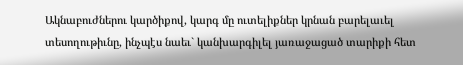Ակնաբուժներու կարծիքով, կարգ մը ուտելիքներ կրնան բարելաւել տեսողութիւնը, ինչպէս նաեւ` կանխարգիլել յառաջացած տարիքի հետ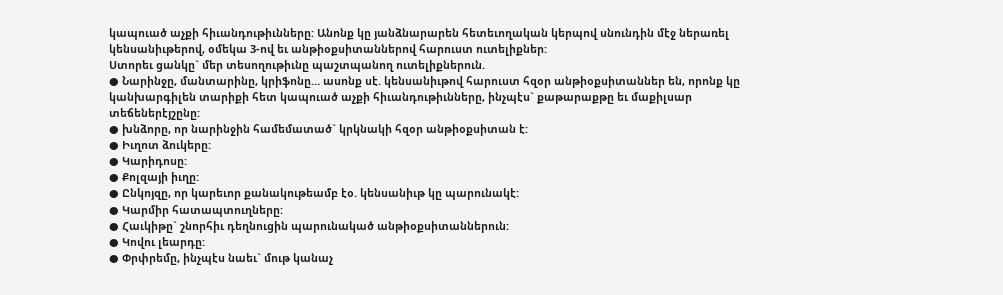կապուած աչքի հիւանդութիւնները: Անոնք կը յանձնարարեն հետեւողական կերպով սնունդին մէջ ներառել կենսանիւթերով, օմեկա 3-ով եւ անթիօքսիտաններով հարուստ ուտելիքներ:
Ստորեւ ցանկը` մեր տեսողութիւնը պաշտպանող ուտելիքներուն.
● Նարինջը, մանտարինը, կրիֆոնը… ասոնք սէ. կենսանիւթով հարուստ հզօր անթիօքսիտաններ են, որոնք կը կանխարգիլեն տարիքի հետ կապուած աչքի հիւանդութիւնները, ինչպէս` քաթարաքթը եւ մաքիլսար տեճեներէյշընը:
● խնձորը, որ նարինջին համեմատած` կրկնակի հզօր անթիօքսիտան է:
● Իւղոտ ձուկերը:
● Կարիդոսը:
● Քոլզայի իւղը:
● Ընկոյզը, որ կարեւոր քանակութեամբ էօ. կենսանիւթ կը պարունակէ:
● Կարմիր հատապտուղները:
● Հաւկիթը` շնորհիւ դեղնուցին պարունակած անթիօքսիտաններուն:
● Կովու լեարդը:
● Փրփրեմը, ինչպէս նաեւ` մութ կանաչ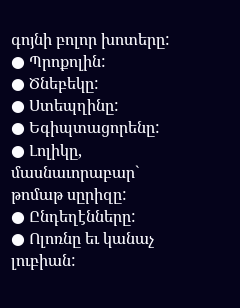գոյնի բոլոր խոտերը:
● Պրոքոլին:
● Ծնեբեկը:
● Ստեպղինը:
● Եգիպտացորենը:
● Լոլիկը, մասնաւորաբար` թոմաթ սըրիզը:
● Ընդեղէնները:
● Ոլոռնը եւ կանաչ լուբիան: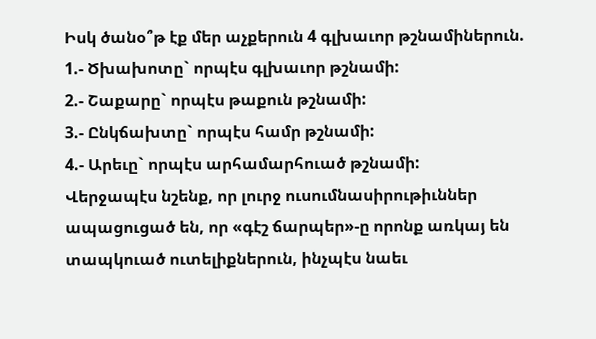Իսկ ծանօ՞թ էք մեր աչքերուն 4 գլխաւոր թշնամիներուն.
1.- Ծխախոտը` որպէս գլխաւոր թշնամի:
2.- Շաքարը` որպէս թաքուն թշնամի:
3.- Ընկճախտը` որպէս համր թշնամի:
4.- Արեւը` որպէս արհամարհուած թշնամի:
Վերջապէս նշենք, որ լուրջ ուսումնասիրութիւններ ապացուցած են, որ «գէշ ճարպեր»-ը որոնք առկայ են տապկուած ուտելիքներուն, ինչպէս նաեւ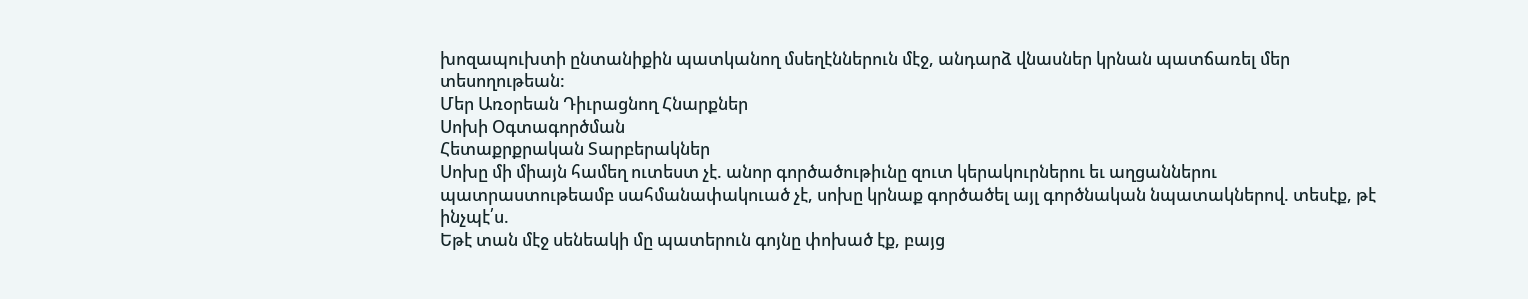խոզապուխտի ընտանիքին պատկանող մսեղէններուն մէջ, անդարձ վնասներ կրնան պատճառել մեր տեսողութեան:
Մեր Առօրեան Դիւրացնող Հնարքներ
Սոխի Օգտագործման
Հետաքրքրական Տարբերակներ
Սոխը մի միայն համեղ ուտեստ չէ. անոր գործածութիւնը զուտ կերակուրներու եւ աղցաններու պատրաստութեամբ սահմանափակուած չէ, սոխը կրնաք գործածել այլ գործնական նպատակներով. տեսէք, թէ ինչպէ՛ս.
Եթէ տան մէջ սենեակի մը պատերուն գոյնը փոխած էք, բայց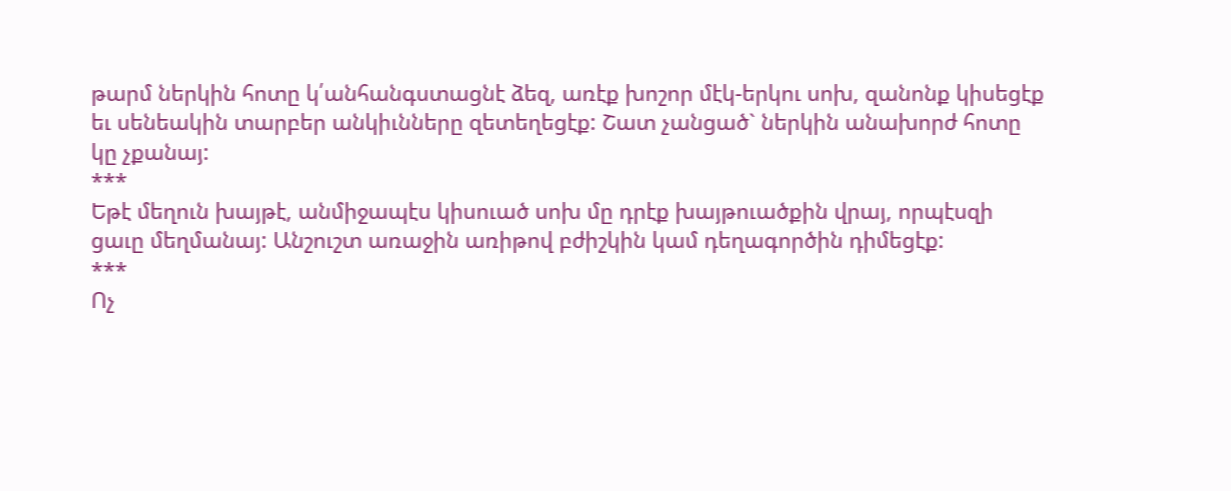թարմ ներկին հոտը կ՛անհանգստացնէ ձեզ, առէք խոշոր մէկ-երկու սոխ, զանոնք կիսեցէք եւ սենեակին տարբեր անկիւնները զետեղեցէք: Շատ չանցած` ներկին անախորժ հոտը կը չքանայ:
***
Եթէ մեղուն խայթէ, անմիջապէս կիսուած սոխ մը դրէք խայթուածքին վրայ, որպէսզի ցաւը մեղմանայ: Անշուշտ առաջին առիթով բժիշկին կամ դեղագործին դիմեցէք:
***
Ոչ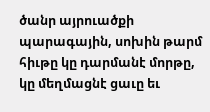ծանր այրուածքի պարագային, սոխին թարմ հիւթը կը դարմանէ մորթը, կը մեղմացնէ ցաւը եւ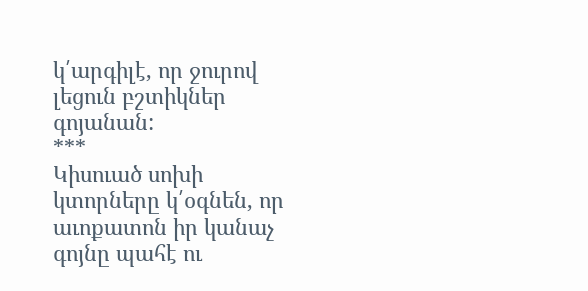կ՛արգիլէ, որ ջուրով լեցուն բշտիկներ գոյանան:
***
Կիսուած սոխի կտորները կ՛օգնեն, որ աւոքատոն իր կանաչ գոյնը պահէ ու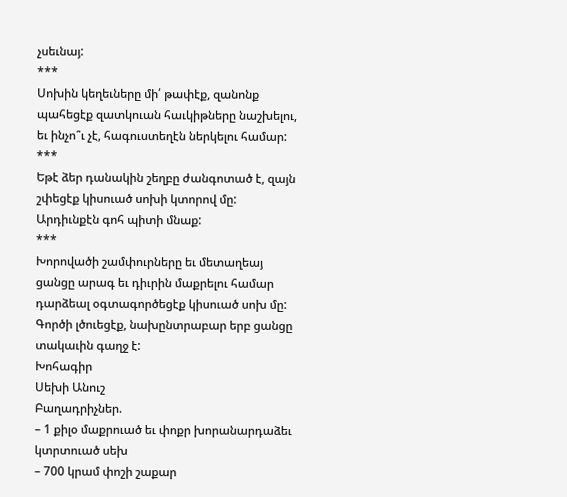չսեւնայ:
***
Սոխին կեղեւները մի՛ թափէք, զանոնք պահեցէք զատկուան հաւկիթները նաշխելու, եւ ինչո՞ւ չէ, հագուստեղէն ներկելու համար:
***
Եթէ ձեր դանակին շեղբը ժանգոտած է, զայն շփեցէք կիսուած սոխի կտորով մը: Արդիւնքէն գոհ պիտի մնաք:
***
Խորովածի շամփուրները եւ մետաղեայ ցանցը արագ եւ դիւրին մաքրելու համար դարձեալ օգտագործեցէք կիսուած սոխ մը: Գործի լծուեցէք, նախընտրաբար երբ ցանցը տակաւին գաղջ է:
Խոհագիր
Սեխի Անուշ
Բաղադրիչներ.
– 1 քիլօ մաքրուած եւ փոքր խորանարդաձեւ կտրտուած սեխ
– 700 կրամ փոշի շաքար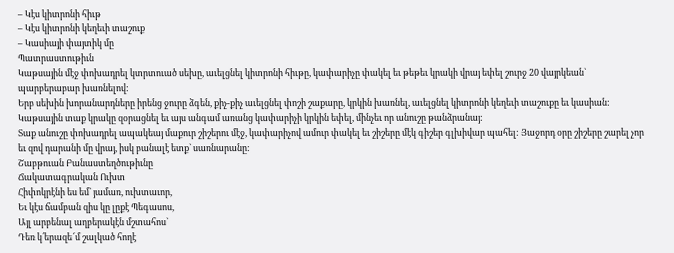– Կէս կիտրոնի հիւթ
– Կէս կիտրոնի կեղեւի տաշուք
– Կասիայի փայտիկ մը
Պատրաստութիւն
Կաթսային մէջ փոխադրել կտրտուած սեխը, աւելցնել կիտրոնի հիւթը, կափարիչը փակել եւ թեթեւ կրակի վրայ եփել շուրջ 20 վայրկեան` պարբերաբար խառնելով:
Երբ սեխին խորանարդները իրենց ջուրը ձգեն, քիչ-քիչ աւելցնել փոշի շաքարը, կրկին խառնել, աւելցնել կիտրոնի կեղեւի տաշուքը եւ կասիան:
Կաթսային տաք կրակը զօրացնել եւ այս անգամ առանց կափարիչի կրկին եփել, մինչեւ որ անուշը թանձրանայ:
Տաք անուշը փոխադրել ապակեայ մաքուր շիշերու մէջ, կափարիչով ամուր փակել եւ շիշերը մէկ գիշեր գլխիվար պահել: Յաջորդ օրը շիշերը շարել չոր եւ զով դարանի մը վրայ, իսկ բանալէ ետք` սառնարանը:
Շաբթուան Բանաստեղծութիւնը
Ճակատագրական Ուխտ
Հիփոկրէնի ես եմ` յամառ, ուխտաւոր,
Եւ կէս ճամբան զիս կը լըքէ Պեգասոս,
Այլ արբենալ աղբերակէն մշտահոս`
Դեռ կ՛երազե՜մ շալկած հողէ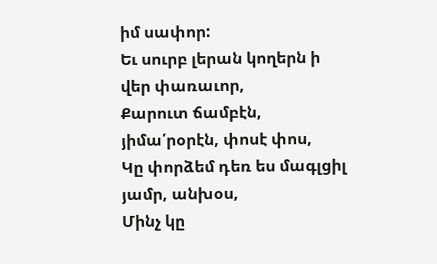իմ սափոր:
Եւ սուրբ լերան կողերն ի վեր փառաւոր,
Քարուտ ճամբէն, յիմա՛րօրէն, փոսէ փոս,
Կը փորձեմ դեռ ես մագլցիլ յամր, անխօս,
Մինչ կը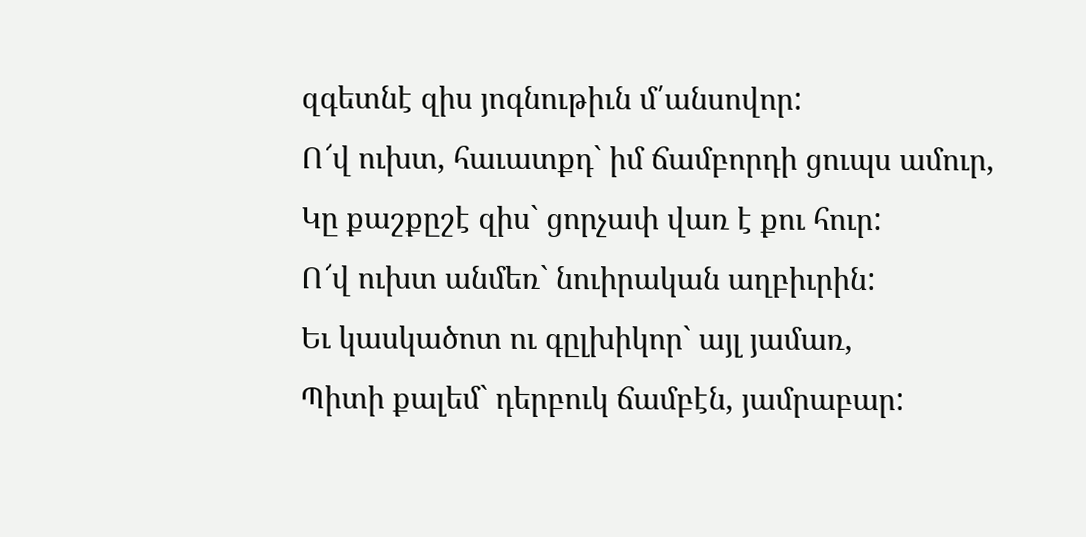զգետնէ զիս յոգնութիւն մ՛անսովոր:
Ո՜վ ուխտ, հաւատքդ` իմ ճամբորդի ցուպս ամուր,
Կը քաշքըշէ զիս` ցորչափ վառ է քու հուր:
Ո՜վ ուխտ անմեռ` նուիրական աղբիւրին:
Եւ կասկածոտ ու գըլխիկոր` այլ յամառ,
Պիտի քալեմ` դերբուկ ճամբէն, յամրաբար: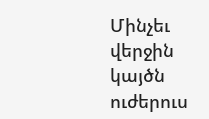Մինչեւ վերջին կայծն ուժերուս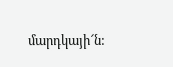մարդկայի՜ն: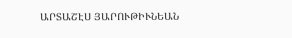ԱՐՏԱՇԷՍ ՅԱՐՈՒԹԻՒՆԵԱՆ